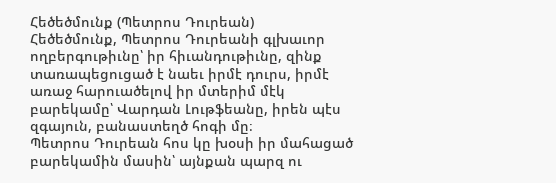Հեծեծմունք (Պետրոս Դուրեան)
Հեծեծմունք, Պետրոս Դուրեանի գլխաւոր ողբերգութիւնը՝ իր հիւանդութիւնը, զինք տառապեցուցած է նաեւ իրմէ դուրս, իրմէ առաջ հարուածելով իր մտերիմ մէկ բարեկամը՝ Վարդան Լութֆեանը, իրեն պէս զգայուն, բանաստեղծ հոգի մը։
Պետրոս Դուրեան հոս կը խօսի իր մահացած բարեկամին մասին՝ այնքան պարզ ու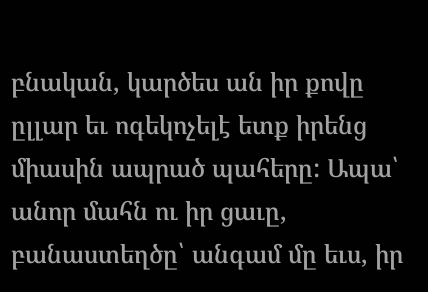բնական, կարծես ան իր քովը ըլլար եւ ոգեկոչելէ ետք իրենց միասին ապրած պահերը: Ապա՝ անոր մահն ու իր ցաւը, բանաստեղծը՝ անգամ մը եւս, իր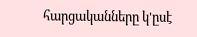հարցականները կ'ըսէ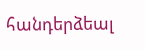հանդերձեալ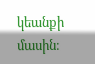կեանքի մասին։